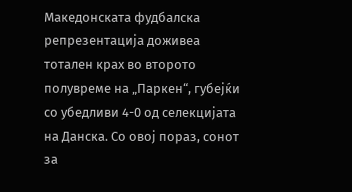Македонската фудбалска репрезентација доживеа тотален крах во второто полувреме на „Паркен“, губејќи со убедливи 4-0 од селекцијата на Данска. Со овој пораз, сонот за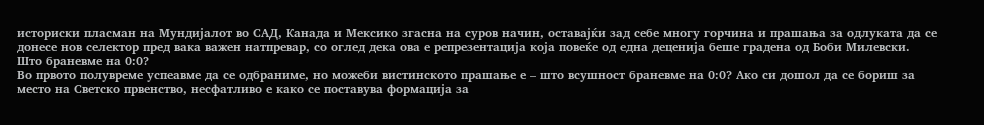историски пласман на Мундијалот во САД, Канада и Мексико згасна на суров начин, оставајќи зад себе многу горчина и прашања за одлуката да се донесе нов селектор пред вака важен натпревар, со оглед дека ова е репрезентација која повеќе од една деценија беше градена од Боби Милевски.
Што браневме на 0:0?
Во првото полувреме успеавме да се одбраниме, но можеби вистинското прашање е – што всушност браневме на 0:0? Ако си дошол да се бориш за место на Светско првенство, несфатливо е како се поставува формација за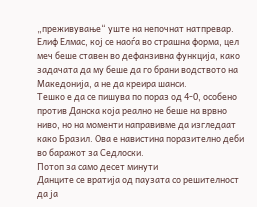„преживување“ уште на непочнат натпревар. Елиф Елмас, кој се наоѓа во страшна форма, цел меч беше ставен во дефанзивна функција, како задачата да му беше да го брани водството на Македонија, а не да креира шанси.
Тешко е да се пишува по пораз од 4-0, особено против Данска која реално не беше на врвно ниво, но на моменти направивме да изгледаат како Бразил. Ова е навистина поразително деби во баражот за Седлоски.
Потоп за само десет минути
Данците се вратија од паузата со решителност да ја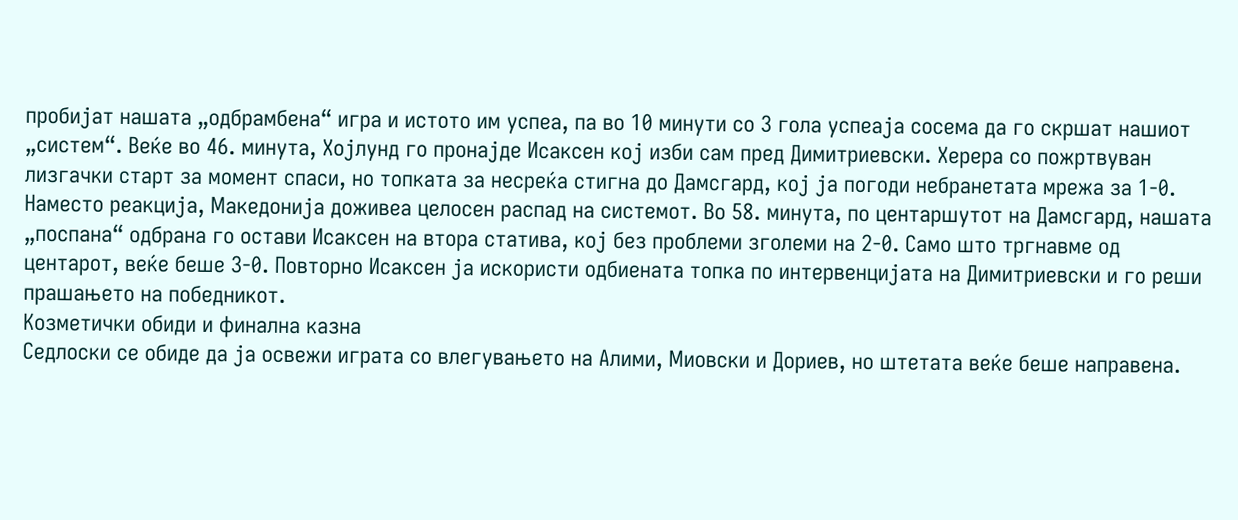пробијат нашата „одбрамбена“ игра и истото им успеа, па во 10 минути со 3 гола успеаја сосема да го скршат нашиот „систем“. Веќе во 46. минута, Хојлунд го пронајде Исаксен кој изби сам пред Димитриевски. Херера со пожртвуван лизгачки старт за момент спаси, но топката за несреќа стигна до Дамсгард, кој ја погоди небранетата мрежа за 1-0.
Наместо реакција, Македонија доживеа целосен распад на системот. Во 58. минута, по центаршутот на Дамсгард, нашата „поспана“ одбрана го остави Исаксен на втора статива, кој без проблеми зголеми на 2-0. Само што тргнавме од центарот, веќе беше 3-0. Повторно Исаксен ја искористи одбиената топка по интервенцијата на Димитриевски и го реши прашањето на победникот.
Козметички обиди и финална казна
Седлоски се обиде да ја освежи играта со влегувањето на Алими, Миовски и Дориев, но штетата веќе беше направена.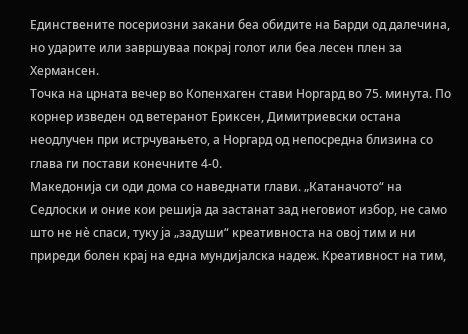Единствените посериозни закани беа обидите на Барди од далечина, но ударите или завршуваа покрај голот или беа лесен плен за Хермансен.
Точка на црната вечер во Копенхаген стави Норгард во 75. минута. По корнер изведен од ветеранот Ериксен, Димитриевски остана неодлучен при истрчувањето, а Норгард од непосредна близина со глава ги постави конечните 4-0.
Македонија си оди дома со наведнати глави. „Катаначото“ на Седлоски и оние кои решија да застанат зад неговиот избор, не само што не нè спаси, туку ја „задуши“ креативноста на овој тим и ни приреди болен крај на една мундијалска надеж. Креативност на тим,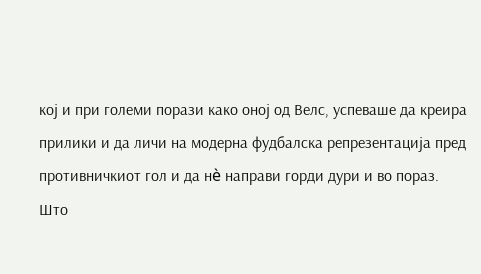кој и при големи порази како оној од Велс, успеваше да креира прилики и да личи на модерна фудбалска репрезентација пред противничкиот гол и да нè направи горди дури и во пораз.
Што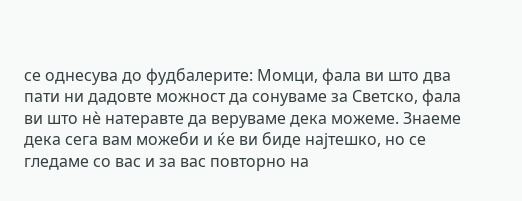се однесува до фудбалерите: Момци, фала ви што два пати ни дадовте можност да сонуваме за Светско, фала ви што нè натеравте да веруваме дека можеме. Знаеме дека сега вам можеби и ќе ви биде најтешко, но се гледаме со вас и за вас повторно на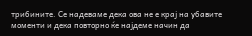трибините. Се надеваме дека ова не е крај на убавите моменти и дека повторно ќе најдеме начин да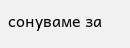сонуваме за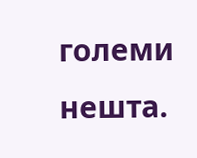големи нешта.